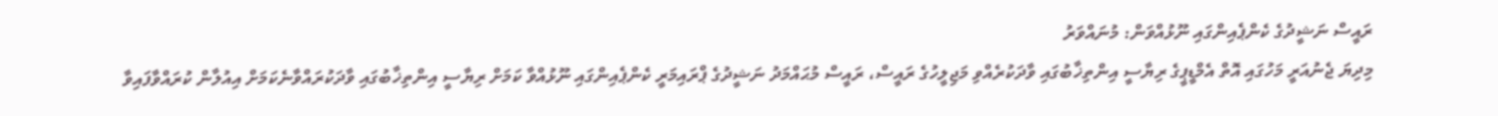ރައީސް ނަޝީދުގެ ކެންޕެއިންގައި ނޫޅުއްވަން: މުނައްވަރު
މިދިޔަ ޖެނުއަރީ މަހުގައި އޮތް އެމްޑީޕީގެ ރިޔާސީ އިންތިޚާބުގައި ވާދަކުރެއްވި މަޖިލީހުގެ ރައީސް، ރައީސް މުޙައްމަދު ނަޝީދުގެ ޕްރައިމަރީ ކެންޕެއިންގައި ނޫޅުއްވާ ކަމަށް ރިޔާސީ އިންތިޚާބުގައި ވާދަކުރައްވާނެކަމަށް އިއުލާން ކުރައްވާފައިވާ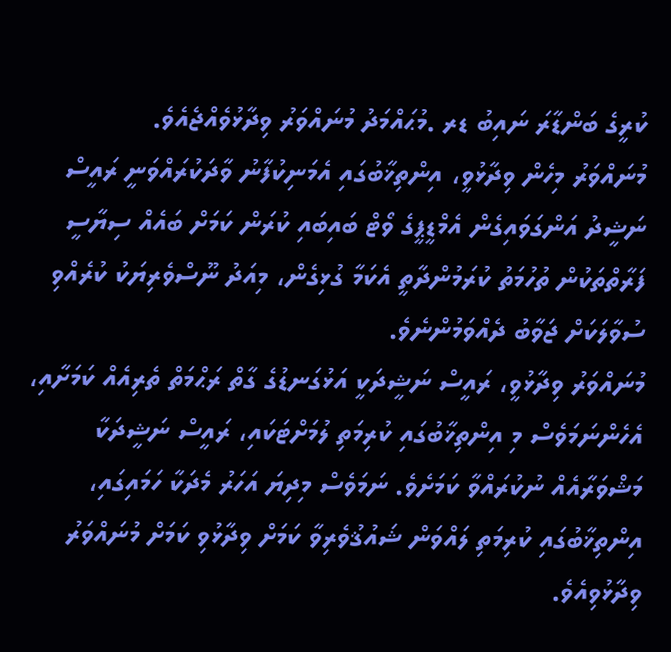ކުރީގެ ބަންޑާރަ ނައިބު ޑރ .މުޙައްމަދު މުނައްވަރު ވިދާޅުވެއްޖެއެވެ.
މުނައްވަރު މިހެން ވިދާޅުވީ، އިންތިޚާބުގައި އެމަނިކުފާނު ވާދަކުރައްވަނީ ރައީސް ނަޝީދު އަންގަވައިގެން އެމްޑީޕީގެ ވޯޓް ބައިބައި ކުރަން ކަމަށް ބައެއް ސިޔާސީ ފަރާތްތަކުން ތުހުމަތު ކުރަމުންދާތީ އެކަމާ ގުޅިގެން، މިއަދު ނޫސްވެރިޔަކު ކުރެއްވި ސުވާލަކަށް ޖަވާބު ދެއްވަމުންނެވެ.
މުނައްވަރު ވިދާޅުވީ، ރައީސް ނަޝީދަކީ އަޅުގަނޑުގެ ގާތް ރަޙްމަތް ތެރިއެއް ކަމަށާއި، އެހެންނަމަވެސް މި އިންތިޚާބުގައި ކުރިމަތި ލުމަށްޓަކައި، ރައީސް ނަޝީދަކާ މަޝްވަރާއެއް ނުކުރައްވާ ކަމަށެވެ. ނަމަވެސް މިދިޔަ އަހަރު މެދަކާ ހަމައިގައި، އިންތިޚާބުގައި ކުރިމަތި ލައްވަން ޝައުޤުވެރިވާ ކަމަށް ވިދާޅުވި ކަމަށް މުނައްވަރު ވިދާޅުވިއެވެ.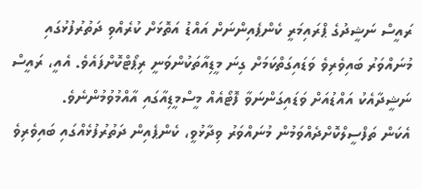ރައީސް ނަޝީދުގެ ޕްރައިމަރީ ކެންޕެއިންނަށް އައްޑު އަތޮޅަށް ކުރެއްވި ދަތުރުފުޅުގައި މުނައްވަރު ބައިވެރިވެ ވަޑައިގަތްކަމަށް ގިނަ މީޑިއާތަކުންވަނީ ރިޕޯޓްކޮށްފައެވެ. އެއީ، ރައީސް ނަޝީދާއެކު އައްޑުއަށް ވަޑައިގަންނަވާ ފޮޓޯއެއް މީސްމީޑިއާގައި އާއްމުވުމުންނެވެ.
އެކަން ތަފްސީލްކޮށްދެއްވަމުން މުނައްވަރު ވިދާޅުވީ، ކެންޕެއިން ދަތުރުފުޅެއްގައި ބައިވެރިވެ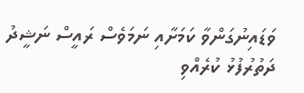ވަޑައިނުގަންވާ ކަމަށާއި ނަމަވެސް ރައީސް ނަޝީދު ދަތުރުފުޅު ކުރެއްވި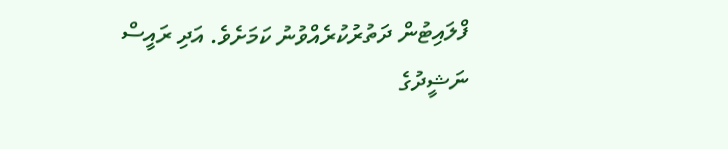ފްލައިޓުން ދަތުރުކުރެއްވުނު ކަމަށެވެ. އަދި ރައީސް ނަޝީދުގެ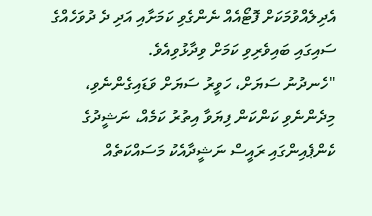އެދިލެއްވުމަކަށް ފޮޓޯއެއް ނެންގެވި ކަމަށާއި އަދި ދެ ދުވަހެއްގެ ސައިގައި ބައިވެރިވި ކަމަށް ވިދާޅުވިއެވެ.
"ހެނދުނު ސަޔަށް، ހަވީރު ސަޔަށް ވަޑައިގެންނެވި، މިދެންނެވި ކަންކަން ފިޔަވާ އިތުރު ކަމެއް، ނަޝީދުގެ ކެންޕެއިންގައި ރައީސް ނަޝީދާއެކު މަސައްކަތެއް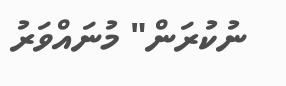ނުކުރަން" މުނައްވަރު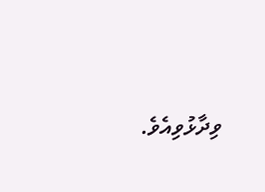ވިދާޅުވިއެވެ.